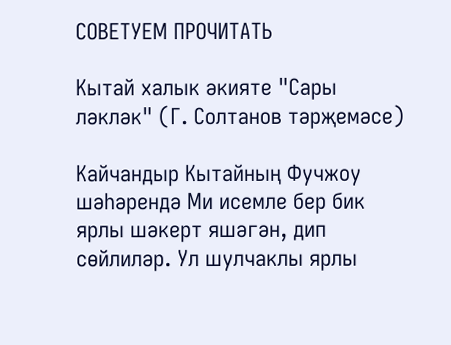СОВЕТУЕМ ПРОЧИТАТЬ

Кытай халык әкияте "Сары ләкләк" (Г. Солтанов тәрҗемәсе)

Кайчандыр Кытайның Фучжоу шәһәрендә Ми исемле бер бик ярлы шәкерт яшәгән, дип сөйлиләр. Ул шулчаклы ярлы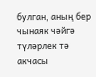булган, аның бер чынаяк чәйгә түләрлек тә акчасы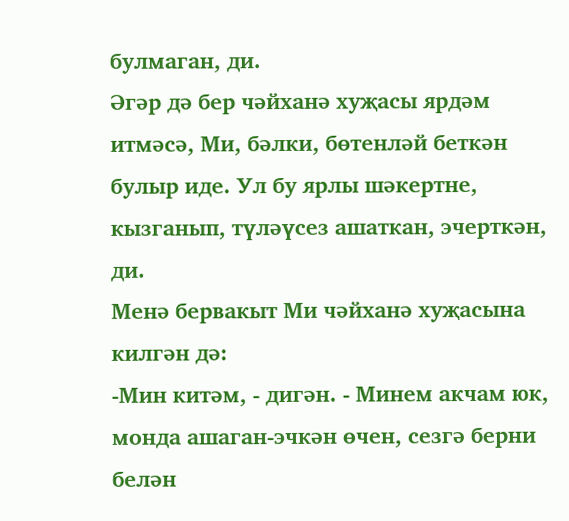булмаган, ди.
Әгәр дә бер чәйханә хуҗасы ярдәм итмәсә, Ми, бәлки, бөтенләй беткән булыр иде. Ул бу ярлы шәкертне, кызганып, түләүсез ашаткан, эчерткән, ди.
Менә бервакыт Ми чәйханә хуҗасына килгән дә:
-Мин китәм, - дигән. - Минем акчам юк, монда ашаган-эчкән өчен, сезгә берни белән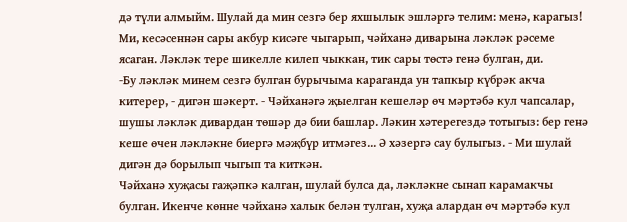дә түли алмыйм. Шулай да мин сезгә бер яхшылык эшләргә телим: менә, карагыз!
Ми, кесәсеннән сары акбур кисәге чыгарып, чәйханә диварына ләкләк рәсеме ясаган. Ләкләк тере шикелле килеп чыккан, тик сары төстә генә булган, ди.
-Бу ләкләк минем сезгә булган бурычыма караганда ун тапкыр күбрәк акча китерер, - дигән шәкерт. - Чәйханәгә җыелган кешеләр өч мәртәбә кул чапсалар, шушы ләкләк дивардан төшәр дә бии башлар. Ләкин хәтерегездә тотыгыз: бер генә кеше өчен ләкләкне биергә мәҗбүр итмәгез... Ә хәзергә сау булыгыз. - Ми шулай дигән дә борылып чыгып та киткән.
Чәйханә хуҗасы гаҗәпкә калган, шулай булса да, ләкләкне сынап карамакчы булган. Икенче көнне чәйханә халык белән тулган, хуҗа алардан өч мәртәбә кул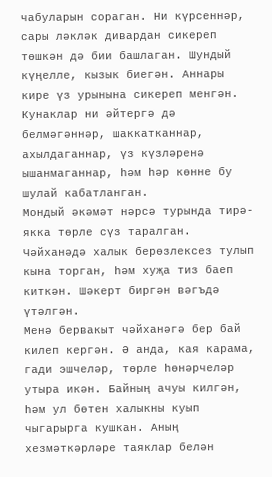чабуларын сораган. Ни күрсеннәр, сары ләкләк дивардан сикереп төшкән дә бии башлаган. Шундый күңелле, кызык биегән. Аннары кире үз урынына сикереп менгән. Кунаклар ни әйтергә дә белмәгәннәр, шаккатканнар, ахылдаганнар, үз күзләренә ышанмаганнар, һәм һәр көнне бу шулай кабатланган.
Мондый әкәмәт нәрсә турында тирә- якка төрле сүз таралган. Чәйханәдә халык берөзлексез тулып кына торган, һәм хуҗа тиз баеп киткән. Шәкерт биргән вәгъдә үтәлгән.
Менә бервакыт чәйханәгә бер бай килеп кергән. Ә анда, кая карама, гади эшчеләр, төрле һөнәрчеләр утыра икән. Байның ачуы килгән, һәм ул бөтен халыкны куып чыгарырга кушкан. Аның хезмәткәрләре таяклар белән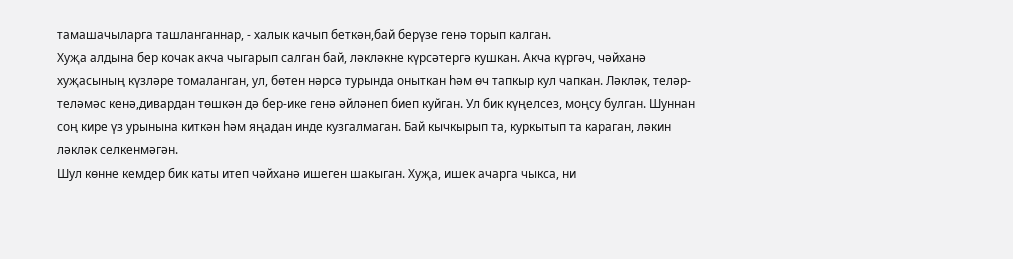тамашачыларга ташланганнар, - халык качып беткән,бай берүзе генә торып калган.
Хуҗа алдына бер кочак акча чыгарып салган бай, ләкләкне күрсәтергә кушкан. Акча күргәч, чәйханә хуҗасының күзләре томаланган, ул, бөтен нәрсә турында оныткан һәм өч тапкыр кул чапкан. Ләкләк, теләр-теләмәс кенә,дивардан төшкән дә бер-ике генә әйләнеп биеп куйган. Ул бик күңелсез, моңсу булган. Шуннан соң кире үз урынына киткән һәм яңадан инде кузгалмаган. Бай кычкырып та, куркытып та караган, ләкин ләкләк селкенмәгән.
Шул көнне кемдер бик каты итеп чәйханә ишеген шакыган. Хуҗа, ишек ачарга чыкса, ни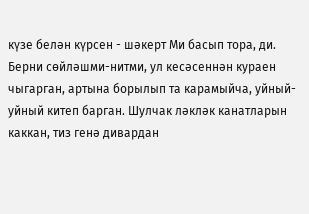күзе белән күрсен - шәкерт Ми басып тора, ди. Берни сөйләшми-нитми, ул кесәсеннән кураен чыгарган, артына борылып та карамыйча, уйный-уйный китеп барган. Шулчак ләкләк канатларын каккан, тиз генә дивардан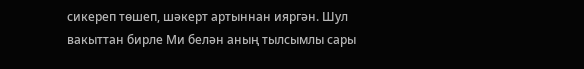сикереп төшеп, шәкерт артыннан ияргән. Шул вакыттан бирле Ми белән аның тылсымлы сары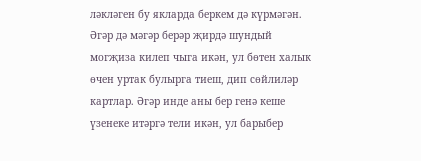ләкләген бу якларда беркем дә күрмәгән.
Әгәр дә мәгәр берәр җирдә шундый могҗиза килеп чыга икән, ул бөтен халык өчен уртак булырга тиеш, дип сөйлиләр картлар. Әгәр инде аны бер генә кеше үзенеке итәргә тели икән, ул барыбер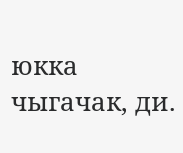юкка чыгачак, ди.